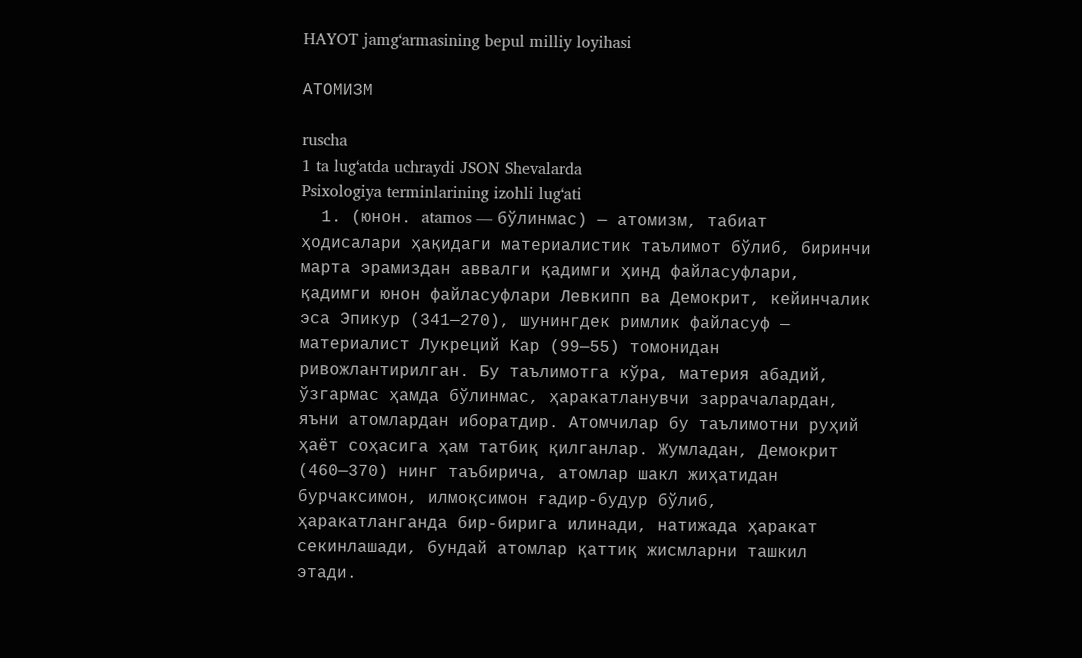HAYOT jamgʻarmasining bepul milliy loyihasi

АТОМИЗМ

ruscha
1 ta lugʻatda uchraydi JSON Shevalarda
Psixologiya terminlarining izohli lugʻati
  1. (юнон. atamos — бўлинмас) — атомизм, табиат ҳодисалари ҳақидаги материалистик таълимот бўлиб, биринчи марта эрамиздан аввалги қадимги ҳинд файласуфлари, қадимги юнон файласуфлари Левкипп ва Демокрит, кейинчалик эса Эпикур (341—270), шунингдек римлик файласуф — материалист Лукреций Кар (99—55) томонидан ривожлантирилган. Бу таълимотга кўра, материя абадий, ўзгармас ҳамда бўлинмас, ҳаракатланувчи заррачалардан, яъни атомлардан иборатдир. Атомчилар бу таълимотни руҳий ҳаёт соҳасига ҳам татбиқ қилганлар. Жумладан, Демокрит (460—370) нинг таъбирича, атомлар шакл жиҳатидан бурчаксимон, илмоқсимон ғадир-будур бўлиб, ҳаракатланганда бир-бирига илинади, натижада ҳаракат секинлашади, бундай атомлар қаттиқ жисмларни ташкил этади.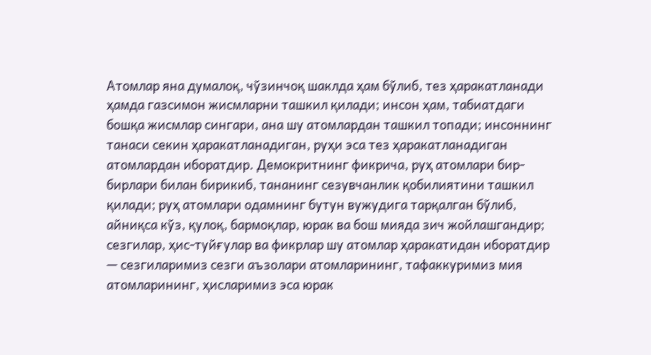Атомлар яна думалоқ, чўзинчоқ шаклда ҳам бўлиб, тез ҳаракатланади ҳамда газсимон жисмларни ташкил қилади; инсон ҳам, табиатдаги бошқа жисмлар сингари, ана шу атомлардан ташкил топади; инсоннинг танаси секин ҳаракатланадиган, руҳи эса тез ҳаракатланадиган атомлардан иборатдир. Демокритнинг фикрича, руҳ атомлари бир-бирлари билан бирикиб, тананинг сезувчанлик қобилиятини ташкил қилади; руҳ атомлари одамнинг бутун вужудига тарқалган бўлиб, айниқса кўз, қулоқ, бармоқлар, юрак ва бош мияда зич жойлашгандир; сезгилар, ҳис-туйғулар ва фикрлар шу атомлар ҳаракатидан иборатдир — сезгиларимиз сезги аъзолари атомларининг, тафаккуримиз мия атомларининг, ҳисларимиз эса юрак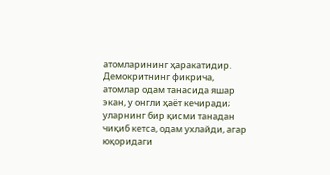атомларининг ҳаракатидир. Демокритнинг фикрича, атомлар одам танасида яшар экан, у онгли ҳаёт кечиради; уларнинг бир қисми танадан чиқиб кетса, одам ухлайди, агар юқоридаги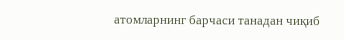атомларнинг барчаси танадан чиқиб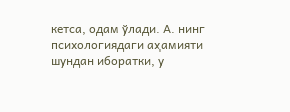кетса, одам ўлади. А. нинг психологиядаги аҳамияти шундан иборатки, у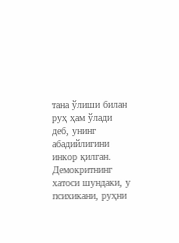тана ўлиши билан руҳ ҳам ўлади деб, унинг абадийлигини инкор қилган. Демокритнинг хатоси шундаки, у психикани, руҳни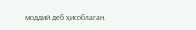моддий деб ҳисоблаган.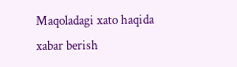Maqoladagi xato haqida xabar berish